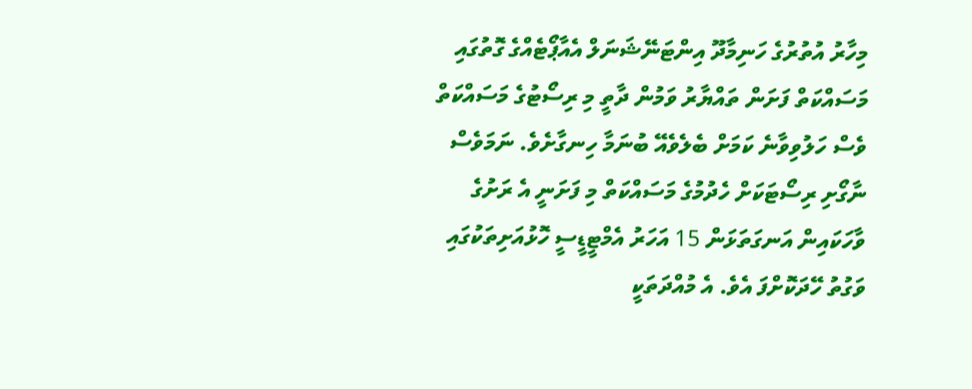މިހާރު އުތުރުގެ ހަނިމާދޫ އިންޓަނޭޝަނަލް އެއާޕޯޓެއްގެ ގޮތުގައި މަސައްކަތް ފަށަން ތައްޔާރު ވަމުން ދާތީ މި ރިސޯޓުގެ މަސައްކަތް ވެސް ހަލުވިވާނެ ކަމަށް ބެލެވެއޭ ބުނަމާ ހިނގާށެވެ. ނަމަވެސް ނާގޯށި ރިސޯޓަކަށް ހެދުމުގެ މަސައްކަތް މި ފަށަނީ އެ ރަށުގެ ވާހަކައިން އަނގަތަޅަން 15 އަހަރު އެމްޓީޑީސީ ހޮޅުއަށިތަކުގައި ވަގުތު ހޭދަކޮށްފަ އެވެ. އެ މުއްދަތަކީ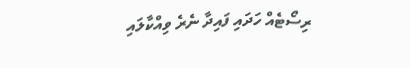ރިސޯޓެއް ހަދައި ފައިދާ ނެރެ ވިއްކާލައި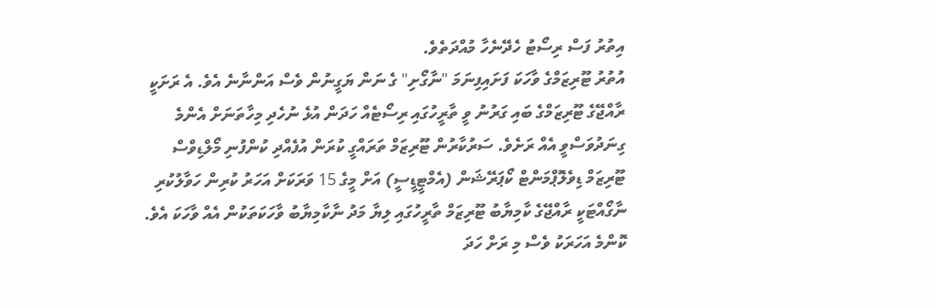އިތުރު ފަސް ރިސޯޓު ހެދޭނެހާ މުއްދަތެވެ.
އުތުރު ޓޫރިޒަމްގެ ވާހަކަ ފަށައިފިނަމަ "ނާގޯށި" ގެ ނަން ޔަގީނުން ވެސް އަންނާނެ އެވެ. އެ ރަށަކީ ރާއްޖޭގެ ޓޫރިޒަމްގެ ބައި ގަރުނު ވީ ތާރީހުގައި ރިސޯޓެއް ހަދަން އުޅެ ނުހެދި މިހާތަނަށް އެންމެ ގިނަދުވަސްވީ އެއް ރަށެވެ. ސަރުކާރުން ޓޫރިޒަމް ތަރައްގީ ކުރަން އުފެއްދި ކުންފުނި މޯލްޑިވްސް ޓޫރިޒަމް ޑިވެލޮޕްމަންޓް ކޯޕަރޭޝަން (އެމްޓީޑީސީ) އަށް މީގެ 15 ވަރަކަށް އަހަރު ކުރިން ހަވާލުކުރި ނާގޯއްޓަކީ ރާއްޖޭގެ ކާމިޔާބު ޓޫރިޒަމް ތާރީހުގައި ލިޔާ މަދު ނާކާމިޔާބު ވާހަކަތަކުން އެއް ވާހަކަ އެވެ. ކޮންމެ އަހަރަކު ވެސް މި ރަށް ހަދަ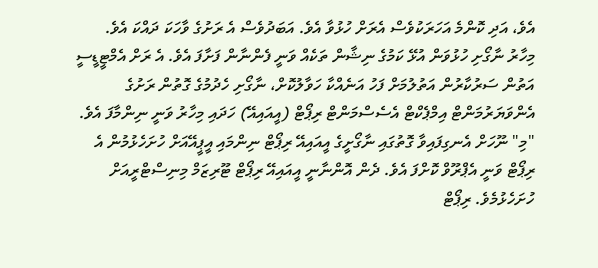އެވެ، އަދި ކޮންމެ އަހަރަކުވެސް އެރަށް ހުޅުވާ އެވެ. އަބަދުވެސް އެ ރަށުގެ ވާހަކަ ދައްކަ އެވެ.
މިހާރު ނާގޯށި ހުޅުވަން އުޅޭ ކަމުގެ ނިޝާން ތަކެއް ވަނީ ފެންނާން ފަށާފަ އެވެ. އެ ރަށް އެމްޓީޑީސީ އަތުން ސަރުކާރުން އަތުލުމަށް ފަހު އަނެއްކާ ހަވާލުކޮށް، ނާގޯށި ހެދުމުގެ ގޮތުން ރަށުގެ އެންވަޔަރުމަންޓް އިމްޕެކްޓް އެސެސްމަންޓް ރިޕޯޓް (އީއައިއޭ) ހަދައި މިހާރު ވަނީ ނިންމާފަ އެވެ.
"މި" ނޫހަށް އެނގިފައިވާ ގޮތުގައި ނާގޯށީގެ އީއައިއޭ ރިޕޯޓް ނިންމައި އީޕީއޭއަށް ހުށަހެޅުމުން އެ ރިޕޯޓް ވަނީ އެޕްރޫވް ކޮށްފަ އެވެ. ދެން އޮންނާނީ އީއައިއޭ ރިޕޯޓް ޓޫރިޒަމް މިނިސްޓްރީއަށް ހުށަހެޅުމެވެ. ރިޕޯޓް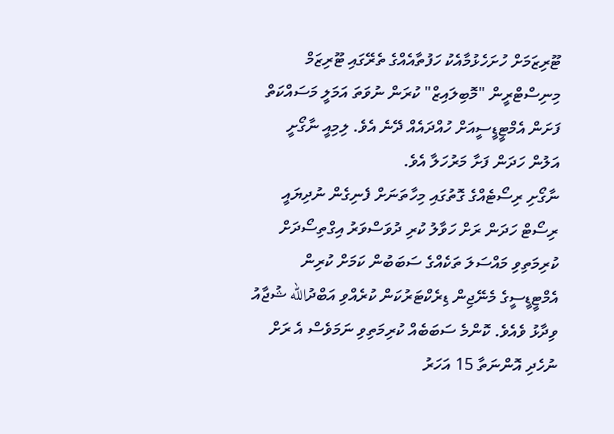ޓޫރިޒަމަށް ހުށަހެޅުމާއެކު ހަފުތާއެއްގެ ތެރޭގައި ޓޫރިޒަމް މިނިސްޓްރީން "މޮބިލައިޒް" ކުރަން ނުވަތަ އަމަލީ މަސައްކަތް ފަށަން އެމްޓީޑީސީއަށް ހުއްދައެއް ދޭނެ އެވެ. ލިމިއީ ނާގޯށީ އަލުން ހަދަން ފަށާ މަރުހަލާ އެވެ.
ނާގޯށި ރިސޯޓެއްގެ ގޮތުގައި މިހާތަނަށް ފެނިގެން ނުދިޔައީ ރިސޯޓް ހަދަން ރަށް ހަވާލު ކުރި ދުވަސްވަރު އިގްތިސޯދަށް ކުރިމަތިވި މައްސަލަ ތަކެއްގެ ސަބަބުން ކަމަށް ކުރިން އެމްޓީޑީސީގެ މެނޭޖިން ޑިރެކްޓަރުކަން ކުރެއްވި އަބްދުالله ޝުޖާއު ވިދާޅު ވެއެވެ. ކޮންމެ ސަބަބެއް ކުރިމަތިވި ނަމަވެސް އެ ރަށް ނުހެދި އޮންނަތާ 15 އަހަރު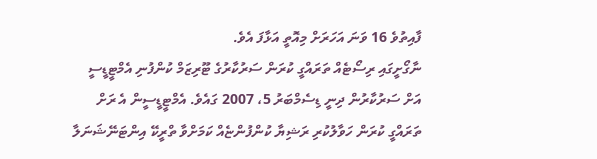ފާއިތުވެ 16 ވަނަ އަހަރަށް މިއޮތީ އަޅާފަ އެވެ.
ނާގޯށީގައި ރިސޯޓެއް ތަރައްގީ ކުރަން ސަރުކާރުގެ ޓޫރިޒަމް ކުންފުނި އެމްޓީޑީސީ އަށް ސަރުކާރުން ދިނީ ޑިސެމްބަރު 5، 2007 ގައެވެ. އެމްޓީޑީސީން އެ ރަށް ތަރައްގީ ކުރަން ހަވާލުކުރި ރަޝިޔާ ކުންފުންޏެއް ކަމަށްވާ ތްރީކޭ އިންޓަނޭޝަނަލާ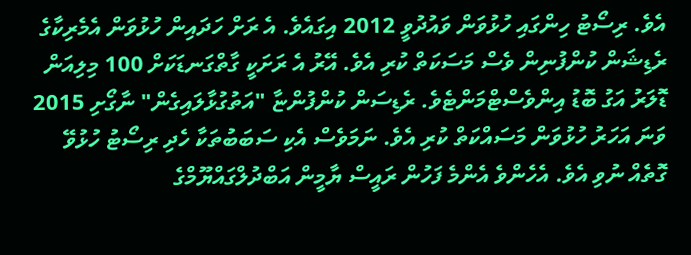އެވެ. ރިސޯޓު ހިންގައި ހުޅުވަން ވައުދުވީ 2012 އިގައެވެ. އެ ރަށް ހަދައިން ހުޅުވަން އެމެރިކާގެ ރެޑިޝަން ކުންފުނިން ވެސް މަސަކަތް ކުރި އެވެ. އޭރު އެ ރަށަކީ ގާތްގަނޑަކަށް 100 މިލިއަން ޑޮލަރު އަގު ބޮޑު އިންވެސްޓްމަންޓެވެ. ރެޑިސަން ކުންފުންޏާ "އަތުގުޅާލައިގެން" ނާގޯށި 2015 ވަނަ އަހަރު ހުޅުވަން މަސައްކަތް ކުރި އެވެ. ނަމަވެސް އެކި ސަބަބުތަކާ ހެދި ރިސޯޓު ހުޅުވޭ ގޮތެއް ނުވި އެވެ. އެހެންވެ އެންމެ ފަހުން ރައީސް ޔާމީން އަބްދުލްގައްޔޫމްގެ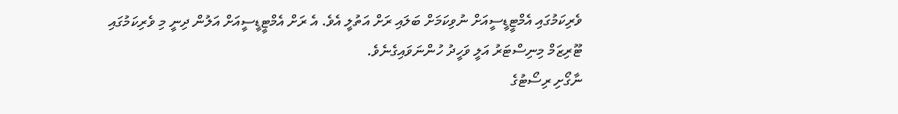ވެރިކަމުގައި އެމްޓީޑީސީއަށް ނުވިކަމަށް ބަލައި ރަށް އަތުލީ އެވެ. އެ ރަށް އެމްޓީޑީސީއަށް އަލުން ދިނީ މި ވެރިކަމުގައި ޓޫރިޒަމް މިނިސްޓަރު އަލީ ވަހީދު ހުންނަވައިގެނެވެ.
ނާގޯށި ރިސޯޓުގެ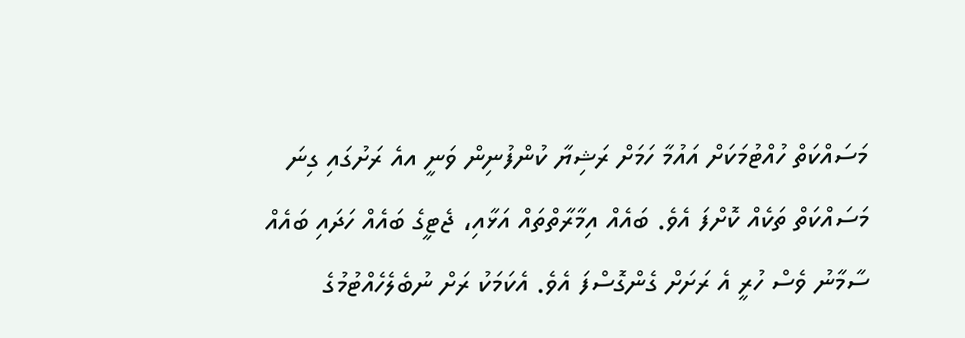މަސައްކަތް ހުއްޓުމަކަށް އައުމާ ހަމަށް ރަޝިޔާ ކުންފުނިން ވަނީ އއެ ރަށުގައި ގިނަ މަސައްކަތް ތަކެއް ކޮށްފަ އެވެ. ބައެއް އިމާރާތްތައް އަޅާއި، ޖެޓީގެ ބައެއް ހަދައި ބައެއް ސާމާނު ވެސް ހުރީ އެ ރަށަށް ގެންގޮސްފަ އެވެ. އެކަމަކު ރަށް ނުބެލެހެއްޓުމުގެ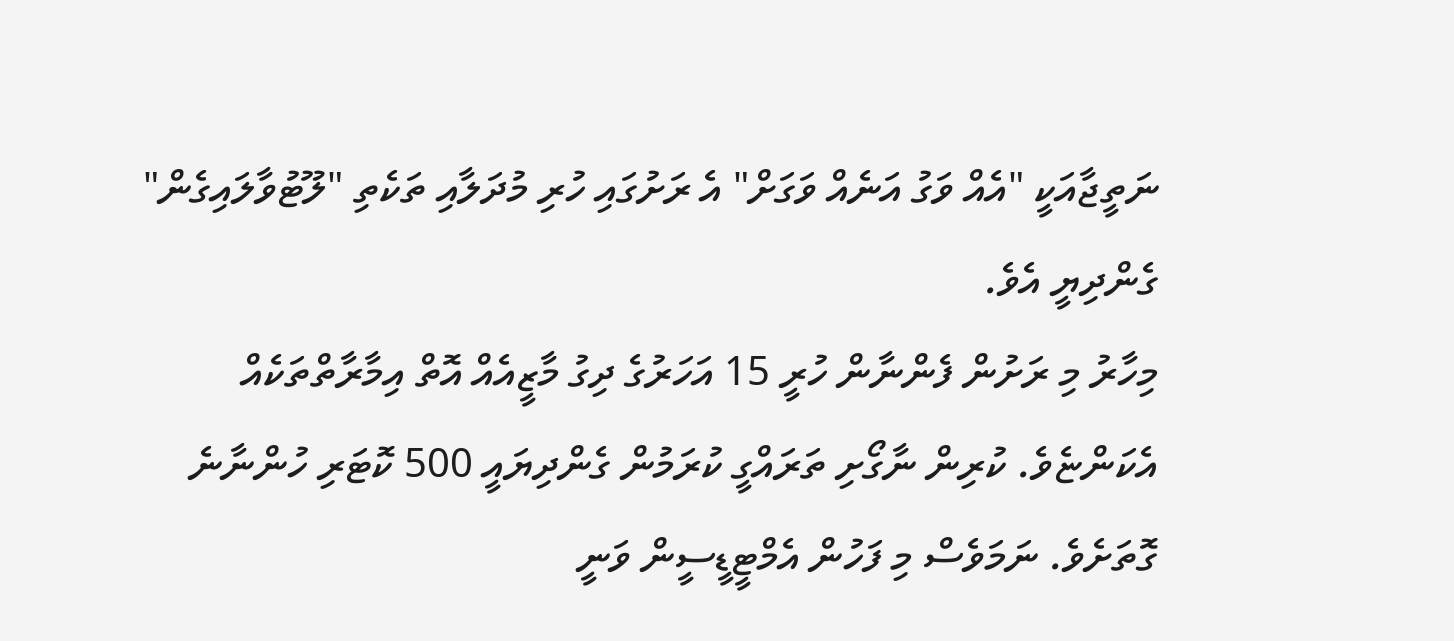ނަތީޖާއަކީ "އެއް ވަގު އަނެއް ވަގަށް" އެ ރަށުގައި ހުރި މުދަލާއި ތަކެތި "ލޫޓުވާލައިގެން" ގެންދިޔީ އެވެ.
މިހާރު މި ރަށުން ފެންނާން ހުރީ 15 އަހަރުގެ ދިގު މާޒީއެއް އޮތް އިމާރާތްތަކެއް އެކަންޏެވެ. ކުރިން ނާގޯށި ތަރައްގީ ކުރަމުން ގެންދިޔައީ 500 ކޮޓަރި ހުންނާނެ ގޮތަށެވެ. ނަމަވެސް މި ފަހުން އެމްޓީޑީސީން ވަނީ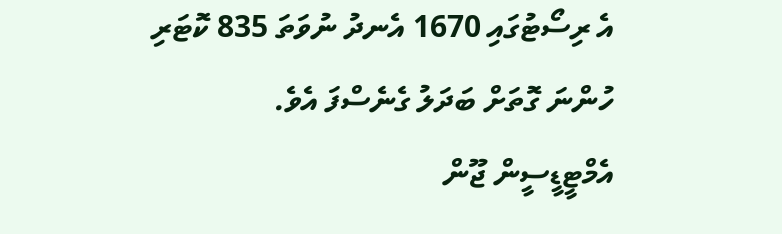އެ ރިސޯޓުގައި 1670 އެނދު ނުވަތަ 835 ކޮޓަރި ހުންނަ ގޮތަށް ބަދަލު ގެނެސްފަ އެވެ.
އެމްޓީޑީސީން ޖޫން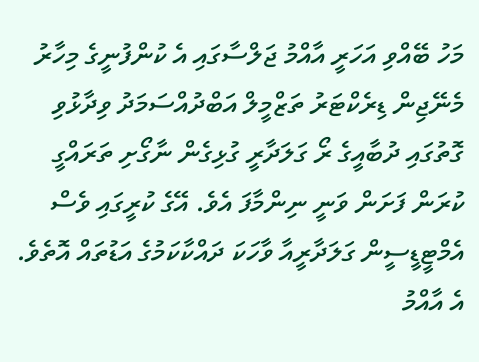މަހު ބޭއްވި އަހަރީ އާއްމު ޖަލްސާގައި އެ ކުންފުނީގެ މިހާރު މެނޭޖިން ޑިރެކްޓަރު ތަޒްމީލް އަބްދުއްސަމަދު ވިދާޅުވި ގޮތުގައި ދުބާއީގެ ރޯ ގަލަދާރީ ގުޅިގެން ނާގޯށި ތަރައްގީ ކުރަން ފަށަން ވަނީ ނިންމާފަ އެވެ. އޭގެ ކުރީގައި ވެސް އެމްޓީޑީސީން ގަލަދާރީއާ ވާހަކަ ދައްކާކަމުގެ އަޑުތައް އޮތެވެ. އެ އާއްމު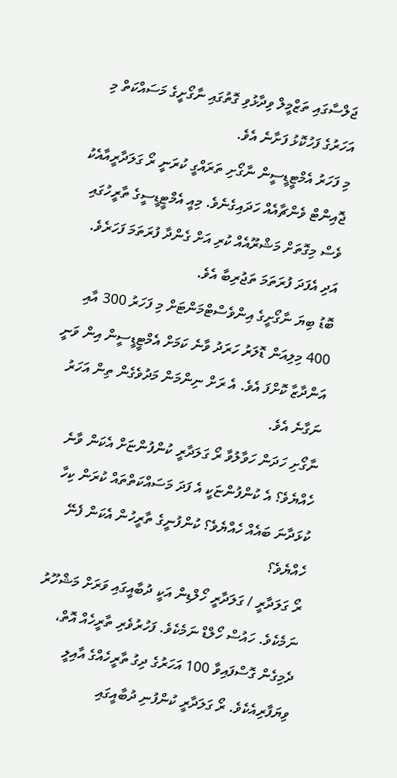ޖަލްސާގައި ތަޒްމީލް ވިދާޅުވި ގޮތުގައި ނާގޯށީގެ މަސައްކަތް މި އަހަރުގެ ފަހުކޮޅު ފަށާނެ އެވެ.
މި ފަހަރު އެމްޓީޑީސީން ނާގޯށި ތަރައްގީ ކުރަނީ ރޯ ގަލަދާރީއާއެކު ޖޮއިންޓް ވެންޗާއެއް ހަދައިގެނެވެ. މިއީ އެމްޓީޑީސީގެ ތާރީހުގައި ވެސް މިގޮތަށް މަޝްރޫއެއް ކުރި އަށް ގެންދާ ފުރަތަމަ ފަހަރެވެ. އަދި އެފަދަ ފުރަތަމަ ތަޖުރިބާ އެވެ.
ބޮޑު ބިޔަ ނާގޯށީގެ އިންވެސްޓްމަންޓަށް މި ފަހަރު 300 އާއި 400 މިލިއަން ޑޮލަރު ހަރަދު ވާނެ ކަމަށް އެމްޓީޑީސީން އިން ވަނީ އަންދާޒާ ކޮށްފަ އެވެ. އެ ރަށް ނިންމަން މަދުވެގެން ތިން އަހަރު ނަގާނެ އެވެ.
ނާގޯށި ހަދަން ހަވާލުވާ ރޯ ގަލަދާރީ ކުންފުންޏަށް އެކަން ވާނެ ހެއްޔެވެ؟ އެ ކުންފުންޏަކީ އެ ފަދަ މަސައްކަތްތައް ކުރަން ކިހާ ކުޅަދާނަ ބައެއް ހެއްޔެވެ؟ ކުންފުނީގެ ތާރީހުން އެކަން ފެނޭ ހެއްޔެވެ؟
ރޯ ގަލަދާރީ / ގަލަދާރީ ހޯލްޑިން އަކީ ދުބާއީގައި ވަރަށް މަޝްހޫރު ނަމެކެވެ. ހައުސް ހޯލްޑް ނަމެކެވެ. ފަހުރުވެރި ތާރީހެއް އޮތް، ދެމިގެން ގޮސްފައިވާ 100 އަހަރުގެ ދިގު ތާރީހެއްގެ އާއިލީ ވިޔަފާރިއެކެވެ. ރޯ ގަލަދާރީ ކުންފުނި ދުބާއީގައި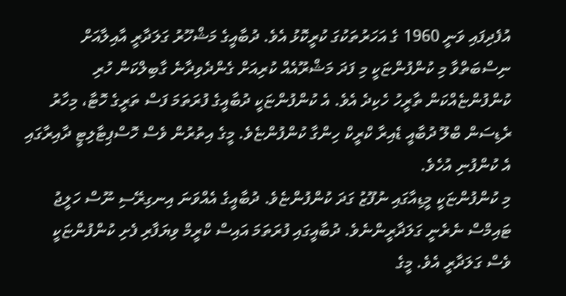އުފެދިފައި ވަނީ 1960 ގެ އަހަރުތަކުގަ ކުރީކޮޅު އެވެ. ދުބާއީގެ މަޝްހޫރު ގަލަދާރީ އާއިލާއަށް ނިސްބަތްވާ މި ކުންފުންޏަކީ މި ފަދަ މަޝްރޫއެއް ކުރިއަށް ގެންދެވިދާނެ ގާބިލްކަން ހުރި ކުންފުންޏެއްކަން ތާރީހު ހެކިދެ އެވެ. އެ ކުންފުންޏަކީ ދުބާއީގެ ފުރަތަމަ ފަސް ތަރީގެ ހޮޓާ، މިހާރު ރެޑިސަން ބްލޫ ދުބާއީ ޑެއިރާ ކްރީކް ހިންގާ ކުންފުންޏެވެ. މީގެ އިތުރުން ވެސް ހޮސްޕިޓާލިޓީ ދާއިރާގައި އެ ކުންފުނި އުހެވެ.
މި ކުންފުންޏަކީ މީޑިއާގައި ނުފޫޒު ގަދަ ކުންފުންޏެވެ. ދުބާއީގެ އެއްވަނަ އިނގިރޭސި ނޫސް ހަލީޖު ޓައިމްސް ނެރެނީ ގަލަދާރީންނެވެ. ދުބާއީގައި ފުރަތަމަ އައިސް ކްރީމް ވިޔަފާރި ފެށި ކުންފުންޏަކީ ވެސް ގަލަދާރީ އެވެ. މީގެ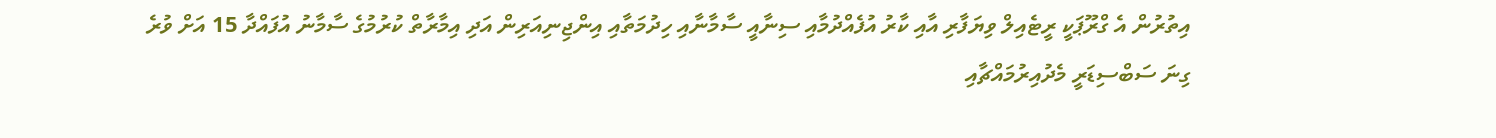އިތުރުން އެ ގްރޫޕަކީ ރީޓެއިލް ވިޔަފާރި އާއި ކާރު އުފެއްދުމާއި ސިނާއީ ސާމާނާއި ހިދުމަތާއި އިންޖިނިއަރިން އަދި އިމާރާތް ކުރުމުގެ ސާމާނު އުފައްދާ 15 އަށް ވުރެ ގިނަ ސަބްސިޑަރީ މެދުއިރުމައްޗާއި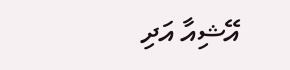އޭޝިއާ އަދި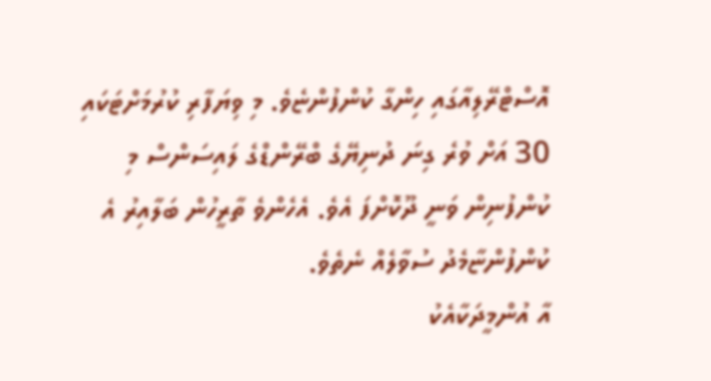އޮސްޓްރޭލިއާގައި ހިންގާ ކުންފުންޏެވެ. މި ވިޔަފާރި ކުރުމަށްޓަކައި 30 އަށް ވުރެ ގިނަ ދުނިޔޭގެ ބްރޭންޑްގެ ލައިސަންސް މި ކުންފުނިން ވަނީ ދޫކޮށްފަ އެވެ. އެހެންވެ ތާރީހުން ބަލާއިރު އެ ކުންފުންޏާމެދު ސުވާލެއް ނެތެވެ.
އާ އުންމީދަކާއެކު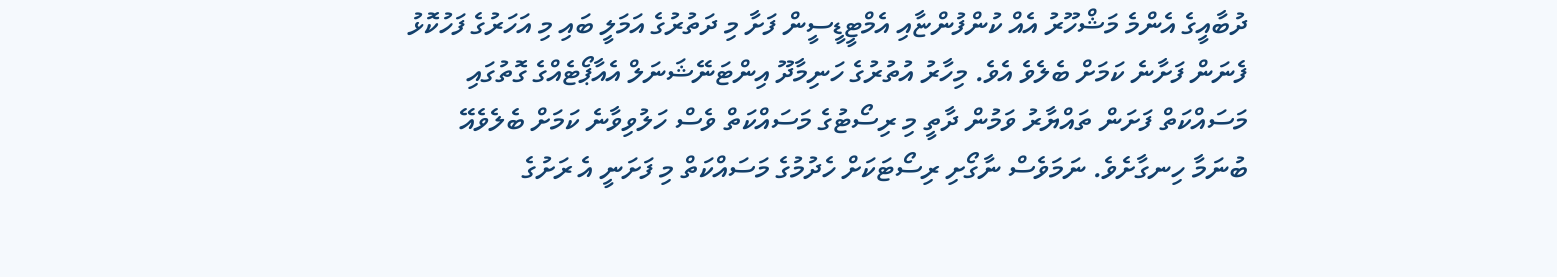ދުބާއީގެ އެންމެ މަޝްހޫރު އެއް ކުންފުންޏާއި އެމްޓީޑީސީން ފަށާ މި ދަތުރުގެ އަމަލީ ބައި މި އަހަރުގެ ފަހުކޮޅު ފެނަން ފަށާނެ ކަމަށް ބެލެވެ އެވެ. މިހާރު އުތުރުގެ ހަނިމާދޫ އިންޓަނޭޝަނަލް އެއާޕޯޓެއްގެ ގޮތުގައި މަސައްކަތް ފަށަން ތައްޔާރު ވަމުން ދާތީ މި ރިސޯޓުގެ މަސައްކަތް ވެސް ހަލުވިވާނެ ކަމަށް ބެލެވެއޭ ބުނަމާ ހިނގާށެވެ. ނަމަވެސް ނާގޯށި ރިސޯޓަކަށް ހެދުމުގެ މަސައްކަތް މި ފަށަނީ އެ ރަށުގެ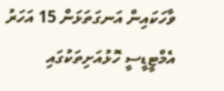ވާހަކައިން އަނގަތަޅަން 15 އަހަރު އެމްޓީޑީސީ ހޮޅުއަށިތަކުގައި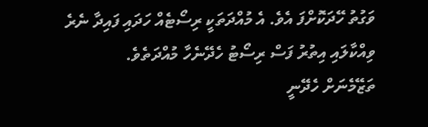ވަގުތު ހޭދަކޮށްފަ އެވެ. އެ މުއްދަތަކީ ރިސޯޓެއް ހަދައި ފައިދާ ނެރެ ވިއްކާލައި އިތުރު ފަސް ރިސޯޓު ހެދޭނެހާ މުއްދަތެވެ.
ތަޒޭމެނަށް ހެދޭނީ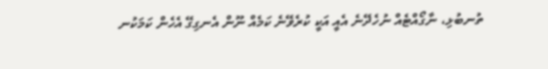ތުނބުޅި، ނާގޯއްޓެއް ނުހެދޭނެ އެއީ އަކީ ކުރެވޭނެ ކަމެއް ނޫން އެނގިގޭ އެހެން ކަމަކުނ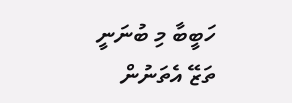ހަބީބާ މި ބުނަނީ ތަޒޭ އެތަނުން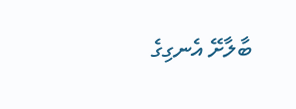ބާލާށޭ އެނގިގެ